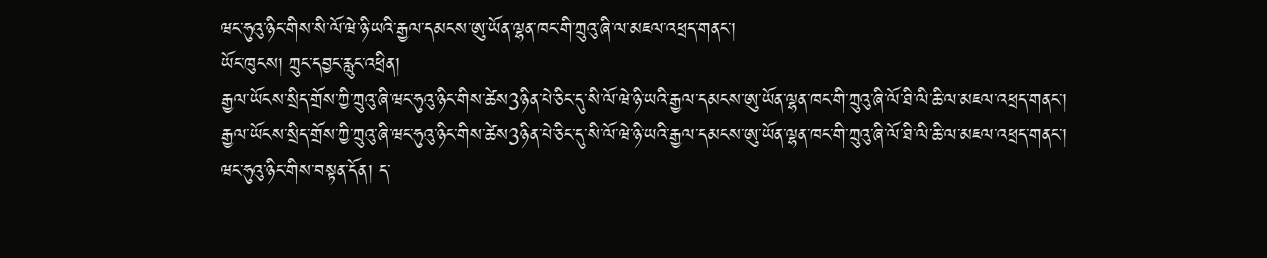ཝང་ཧུའུ་ཉིང་གིས་སི་ལོ་ཝེ་ཉི་ཡའི་རྒྱལ་དམངས་ཨུ་ཡོན་ལྷན་ཁང་གི་ཀྲུའུ་ཞི་ལ་མཇལ་འཕྲད་གནང་།
ཡོང་ཁུངས། ཀྲུང་དབྱང་རླུང་འཕྲིན།
རྒྱལ་ཡོངས་སྲིད་གྲོས་ཀྱི་ཀྲུའུ་ཞི་ཝང་ཧུའུ་ཉིང་གིས་ཚེས3ཉིན་པེ་ཅིང་དུ་སི་ལོ་ཝེ་ཉི་ཡའི་རྒྱལ་དམངས་ཨུ་ཡོན་ལྷན་ཁང་གི་ཀྲུའུ་ཞི་ལོ་ཐི་ལི་ཆི་ལ་མཇལ་འཕྲད་གནང་།
རྒྱལ་ཡོངས་སྲིད་གྲོས་ཀྱི་ཀྲུའུ་ཞི་ཝང་ཧུའུ་ཉིང་གིས་ཚེས3ཉིན་པེ་ཅིང་དུ་སི་ལོ་ཝེ་ཉི་ཡའི་རྒྱལ་དམངས་ཨུ་ཡོན་ལྷན་ཁང་གི་ཀྲུའུ་ཞི་ལོ་ཐི་ལི་ཆི་ལ་མཇལ་འཕྲད་གནང་།
ཝང་ཧུའུ་ཉིང་གིས་བསྟན་དོན། ད་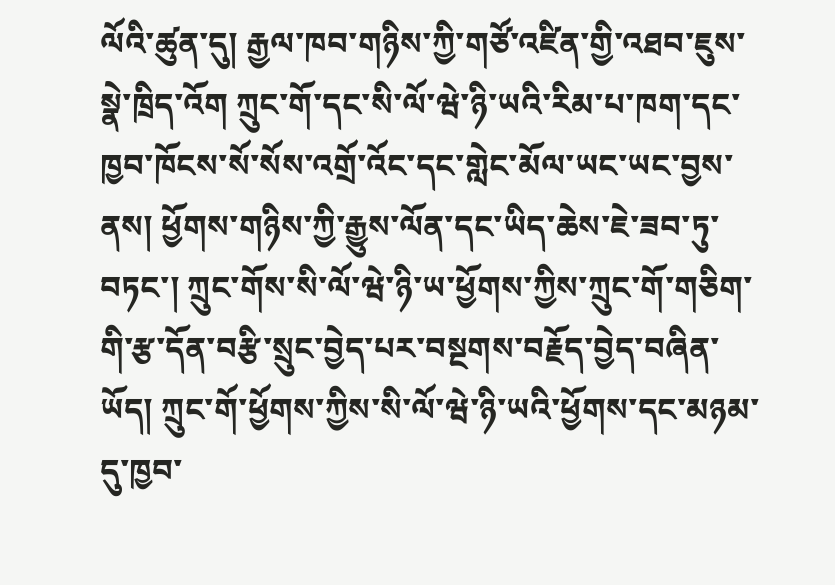ལོའི་ཚུན་དུ། རྒྱལ་ཁབ་གཉིས་ཀྱི་གཙོ་འཛིན་གྱི་འཐབ་ཇུས་སྣེ་ཁྲིད་འོག ཀྲུང་གོ་དང་སི་ལོ་ཝེ་ཉི་ཡའི་རིམ་པ་ཁག་དང་ཁྱབ་ཁོངས་སོ་སོས་འགྲོ་འོང་དང་གླེང་མོལ་ཡང་ཡང་བྱས་ནས། ཕྱོགས་གཉིས་ཀྱི་རྒྱུས་ལོན་དང་ཡིད་ཆེས་ཇེ་ཟབ་ཏུ་བཏང་། ཀྲུང་གོས་སི་ལོ་ཝེ་ཉི་ཡ་ཕྱོགས་ཀྱིས་ཀྲུང་གོ་གཅིག་གི་རྩ་དོན་བརྩི་སྲུང་བྱེད་པར་བསྔགས་བརྗོད་བྱེད་བཞིན་ཡོད། ཀྲུང་གོ་ཕྱོགས་ཀྱིས་སི་ལོ་ཝེ་ཉི་ཡའི་ཕྱོགས་དང་མཉམ་དུ་ཁྱབ་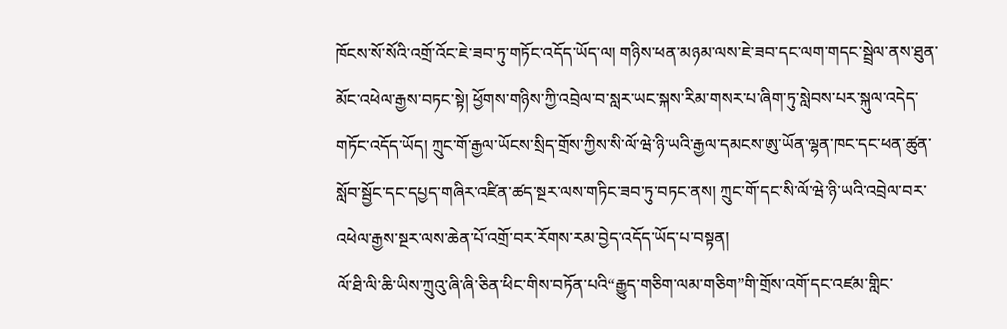ཁོངས་སོ་སོའི་འགྲོ་འོང་ཇེ་ཟབ་ཏུ་གཏོང་འདོད་ཡོད་ལ། གཉིས་ཕན་མཉམ་ལས་ཇེ་ཟབ་དང་ལག་གདང་སྦྲེལ་ནས་ཐུན་མོང་འཕེལ་རྒྱས་བཏང་སྟེ། ཕྱོགས་གཉིས་ཀྱི་འབྲེལ་བ་སླར་ཡང་སྐས་རིམ་གསར་པ་ཞིག་ཏུ་སླེབས་པར་སྐུལ་འདེད་གཏོང་འདོད་ཡོད། ཀྲུང་གོ་རྒྱལ་ཡོངས་སྲིད་གྲོས་ཀྱིས་སི་ལོ་ཝེ་ཉི་ཡའི་རྒྱལ་དམངས་ཨུ་ཡོན་ལྷན་ཁང་དང་ཕན་ཚུན་སློབ་སྦྱོང་དང་དཔྱད་གཞིར་འཛིན་ཚད་སྔར་ལས་གཏིང་ཟབ་ཏུ་བཏང་ནས། ཀྲུང་གོ་དང་སི་ལོ་ཝེ་ཉི་ཡའི་འབྲེལ་བར་འཕེལ་རྒྱས་སྔར་ལས་ཆེན་པོ་འགྲོ་བར་རོགས་རམ་བྱེད་འདོད་ཡོད་པ་བསྟན།
ལོ་ཐི་ལི་ཆི་ཡིས་ཀྲུའུ་ཞི་ཞི་ཅིན་ཕིང་གིས་བཏོན་པའི“རྒྱུད་གཅིག་ལམ་གཅིག”གི་གྲོས་འགོ་དང་འཛམ་གླིང་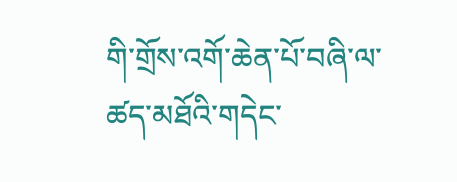གི་གྲོས་འགོ་ཆེན་པོ་བཞི་ལ་ཚད་མཐོའི་གདེང་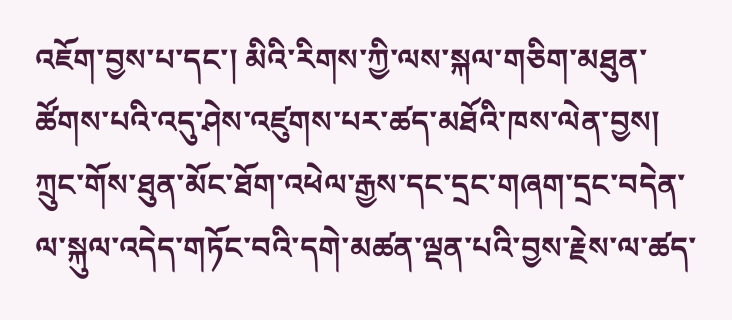འཇོག་བྱས་པ་དང་། མིའི་རིགས་ཀྱི་ལས་སྐལ་གཅིག་མཐུན་ཚོགས་པའི་འདུ་ཤེས་འཛུགས་པར་ཚད་མཐོའི་ཁས་ལེན་བྱས། ཀྲུང་གོས་ཐུན་མོང་ཐོག་འཕེལ་རྒྱས་དང་དྲང་གཞག་དྲང་བདེན་ལ་སྐུལ་འདེད་གཏོང་བའི་དགེ་མཚན་ལྡན་པའི་བྱས་རྗེས་ལ་ཚད་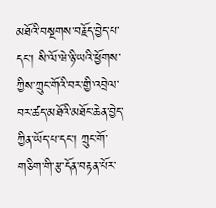མཐོའི་བསྔགས་བརྗོད་བྱེད་པ་དང་། སི་ལོ་ཝེ་ཉི་ཡའི་ཕྱོགས་ཀྱིས་ཀྲུང་གོའི་བར་གྱི་འབྲེལ་བར་ཚད་མཐོའི་མཐོང་ཆེན་བྱེད་ཀྱིན་ཡོད་པ་དང་། ཀྲུང་གོ་གཅིག་གི་རྩ་དོན་བརྟན་པོར་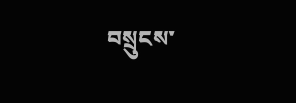བསྲུངས་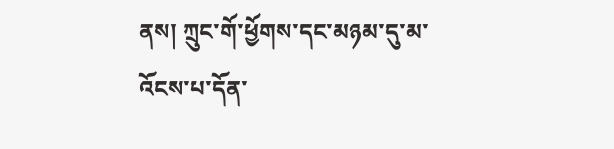ནས། ཀྲུང་གོ་ཕྱོགས་དང་མཉམ་དུ་མ་འོངས་པ་དོན་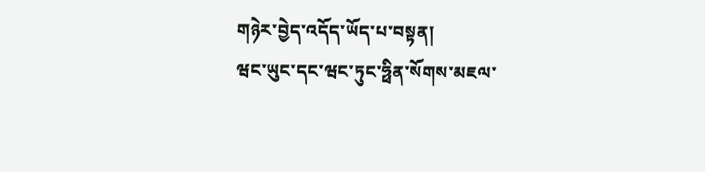གཉེར་བྱེད་འདོད་ཡོད་པ་བསྟན།
ཝང་ཡུང་དང་ཝང་ཏུང་ཧྥིན་སོགས་མཇལ་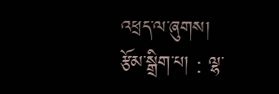འཕྲད་ལ་ཞུགས།
རྩོམ་སྒྲིག་པ། : ལྷ་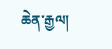ཆེན་རྒྱལ།